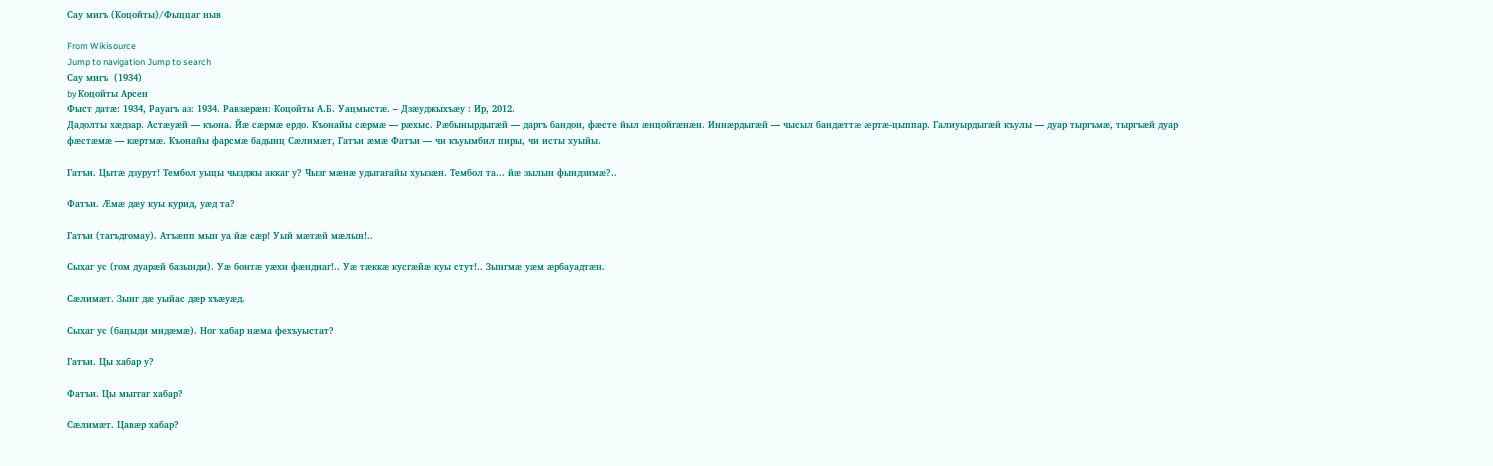Сау мигъ (Коцойты)/Фыццаг ныв

From Wikisource
Jump to navigation Jump to search
Сау мигъ  (1934)
by Коцойты Арсен
Фыст датæ: 1934, Рауагъ аз: 1934. Равзæрæн: Коцойты А.Б. Уацмыстæ. – Дзæуджыхъæу : Ир, 2012.
Дадолты хæдзар. Астæуæй — къона. Йæ сæрмæ ердо. Къонайы сæрмæ — рæхыс. Рæбынырдыгæй — даргъ бандон, фæсте йыл æнцойгæнæн. Иннæрдыгæй — чысыл бандæттæ æртæ-цыппар. Галиуырдыгæй къулы — дуар тыргъмæ, тыргъæй дуар фæстæмæ — кæртмæ. Къонайы фарсмæ бадынц Сæлимæт, Гатъи æмæ Фатъи — чи къуымбил пиры, чи исты хуыйы.

Гатъи. Цытæ дзурут! Тембол уыцы чызджы аккаг у? Чызг мæнæ удыгагайы хуызæн. Тембол та... йæ зылын фындзимæ?..

Фатъи. Æмæ дæу куы курид, уæд та?

Гатъи (тагъдгомау). Атъæпп мын уа йæ сæр! Уый мæтæй мæлын!..

Сыхаг ус (гом дуарæй базынди). Уæ бонтæ уæхи фæндиаг!.. Уæ тæккæ кусгæйæ куы стут!.. Зынгмæ уæм æрбауадтæн.

Сæлимæт. Зынг дæ уыйас дæр хъæуæд.

Сыхаг ус (бацыди мидæмæ). Ног хабар нæма фехъуыстат?

Гатъи. Цы хабар у?

Фатъи. Цы мыггаг хабар?

Сæлимæт. Цавæр хабар?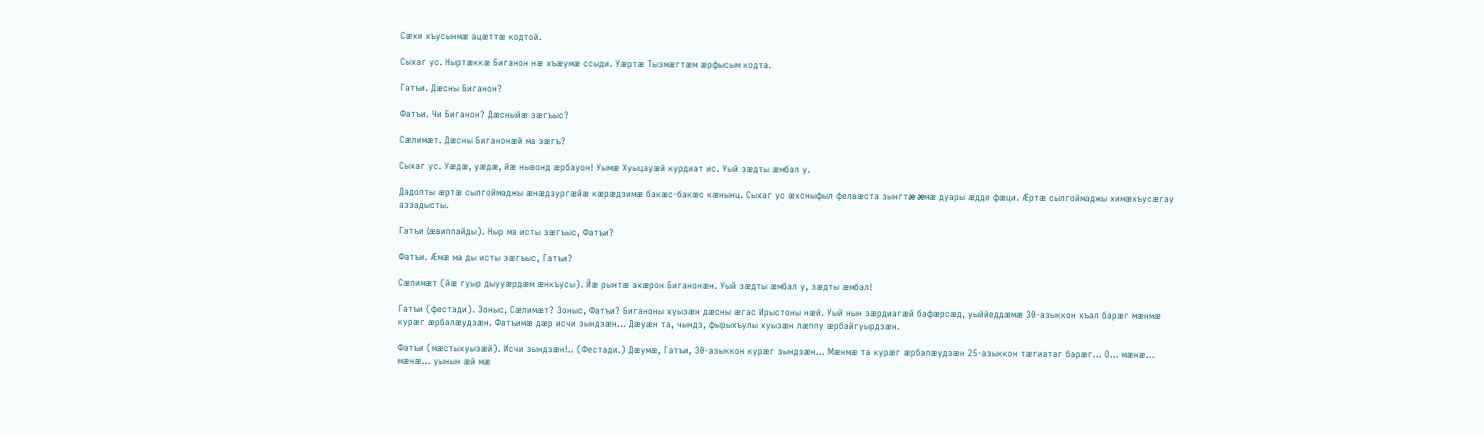Сæхи хъусынмæ ацæттæ кодтой.

Сыхаг ус. Ныртæккæ Биганон нæ хъæумæ ссыди. Уæртæ Тызмæгтæм æрфысым кодта.

Гатъи. Дæсны Биганон?

Фатъи. Чи Биганон? Дæсныйæ зæгъыс?

Сæлимæт. Дæсны Биганонæй ма зæгъ?

Сыхаг ус. Уæдæ, уæдæ, йæ нывонд æрбауон! Уымæ Хуыцауæй курдиат ис. Уый зæдты æмбал у.

Дадолты æртæ сылгоймаджы æнæдзургæйæ кæрæдзимæ бакæс-бакæс кæнынц. Сыхаг ус æхсныфыл фелвæста зынгтæ æмæ дуары æдде фæци. Æртæ сылгоймаджы химæхъусæгау аззадысты.

Гатъи (æвиппайды). Ныр ма исты зæгъыс, Фатъи?

Фатъи. Æмæ ма ды исты зæгъыс, Гатъи?

Сæлимæт (йæ гуыр дыууæрдæм æнкъусы). Йæ рынтæ ахæрон Биганонæн. Уый зæдты æмбал у, зæдты æмбал!

Гатъи (фестади). Зоныс, Сæлимæт? Зоныс, Фатъи? Биганоны хуызæн дæсны æгас Ирыстоны нæй. Уый нын зæрдиагæй бафæрсæд, уыййеддæмæ 30-азыккон хъал барæг мæнмæ курæг æрбалæудзæн. Фатъимæ дæр исчи зындзæн... Дæуæн та, чындз, фырыхъулы хуызæн лæппу æрбайгуырдзæн.

Фатъи (мæстыхуызæй). Исчи зындзæн!.. (Фестади.) Дæумæ, Гатъи, 30-азыккон курæг зындзæн... Мæнмæ та курæг æрбалæудзæн 25-азыккон тæгиатаг барæг... О... мæнæ... мæнæ... уынын æй мæ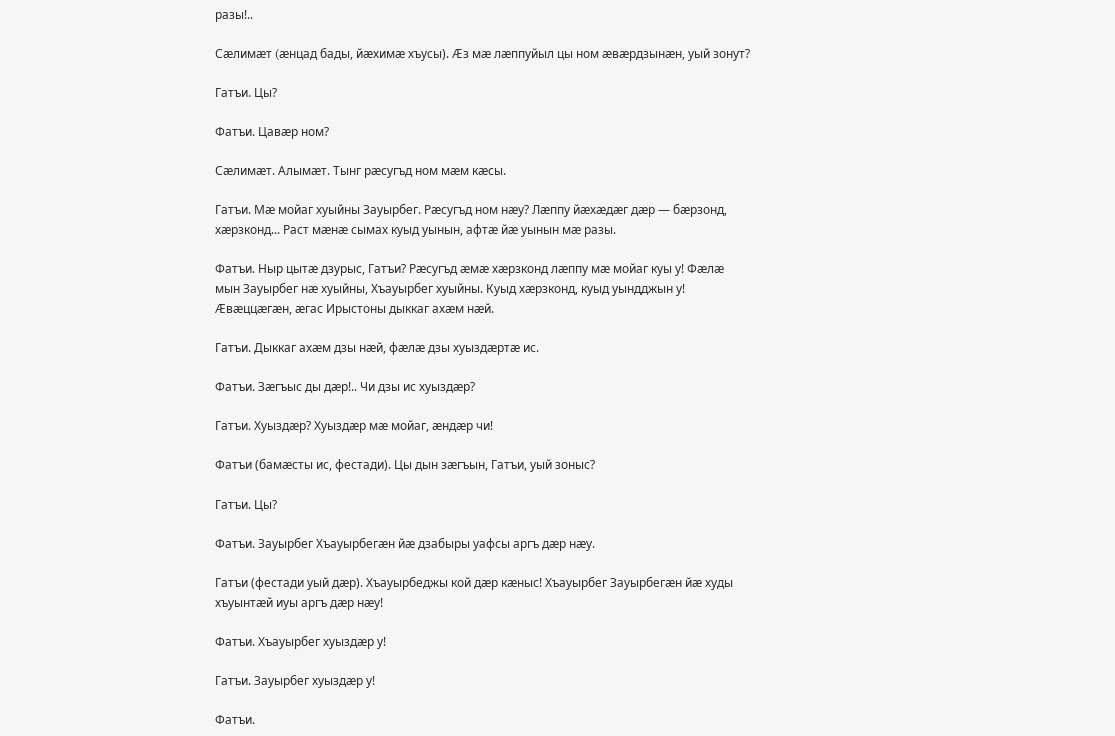разы!..

Сæлимæт (æнцад бады, йæхимæ хъусы). Æз мæ лæппуйыл цы ном æвæрдзынæн, уый зонут?

Гатъи. Цы?

Фатъи. Цавæр ном?

Сæлимæт. Алымæт. Тынг рæсугъд ном мæм кæсы.

Гатъи. Мæ мойаг хуыйны Зауырбег. Рæсугъд ном нæу? Лæппу йæхæдæг дæр — бæрзонд, хæрзконд... Раст мæнæ сымах куыд уынын, афтæ йæ уынын мæ разы.

Фатъи. Ныр цытæ дзурыс, Гатъи? Рæсугъд æмæ хæрзконд лæппу мæ мойаг куы у! Фæлæ мын Зауырбег нæ хуыйны, Хъауырбег хуыйны. Куыд хæрзконд, куыд уындджын у! Æвæццæгæн, æгас Ирыстоны дыккаг ахæм нæй.

Гатъи. Дыккаг ахæм дзы нæй, фæлæ дзы хуыздæртæ ис.

Фатъи. Зæгъыс ды дæр!.. Чи дзы ис хуыздæр?

Гатъи. Хуыздæр? Хуыздæр мæ мойаг, æндæр чи!

Фатъи (бамæсты ис, фестади). Цы дын зæгъын, Гатъи, уый зоныс?

Гатъи. Цы?

Фатъи. Зауырбег Хъауырбегæн йæ дзабыры уафсы аргъ дæр нæу.

Гатъи (фестади уый дæр). Хъауырбеджы кой дæр кæныс! Хъауырбег Зауырбегæн йæ худы хъуынтæй иуы аргъ дæр нæу!

Фатъи. Хъауырбег хуыздæр у!

Гатъи. Зауырбег хуыздæр у!

Фатъи.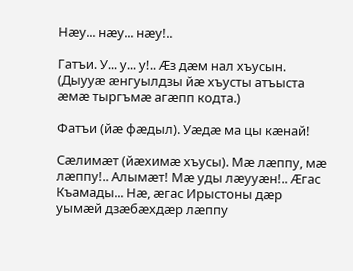Нæу... нæу... нæу!..

Гатъи. У... у... у!.. Æз дæм нал хъусын. (Дыууæ æнгуылдзы йæ хъусты атъыста æмæ тыргъмæ агæпп кодта.)

Фатъи (йæ фæдыл). Уæдæ ма цы кæнай!

Сæлимæт (йæхимæ хъусы). Мæ лæппу, мæ лæппу!.. Алымæт! Мæ уды лæууæн!.. Æгас Къамады... Нæ, æгас Ирыстоны дæр уымæй дзæбæхдæр лæппу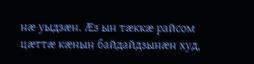нæ уыдзæн. Æз ын тæккæ райсом цæттæ кæнын байдайдзынæн худ,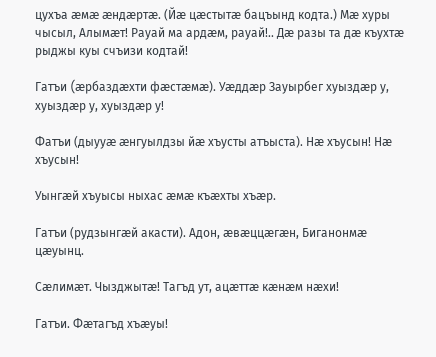цухъа æмæ æндæртæ. (Йæ цæстытæ бацъынд кодта.) Мæ хуры чысыл, Алымæт! Рауай ма ардæм, рауай!.. Дæ разы та дæ къухтæ рыджы куы счъизи кодтай!

Гатъи (æрбаздæхти фæстæмæ). Уæддæр Зауырбег хуыздæр у, хуыздæр у, хуыздæр у!

Фатъи (дыууæ æнгуылдзы йæ хъусты атъыста). Нæ хъусын! Нæ хъусын!

Уынгæй хъуысы ныхас æмæ къæхты хъæр.

Гатъи (рудзынгæй акасти). Адон, æвæццæгæн, Биганонмæ цæуынц.

Сæлимæт. Чызджытæ! Тагъд ут, ацæттæ кæнæм нæхи!

Гатъи. Фæтагъд хъæуы!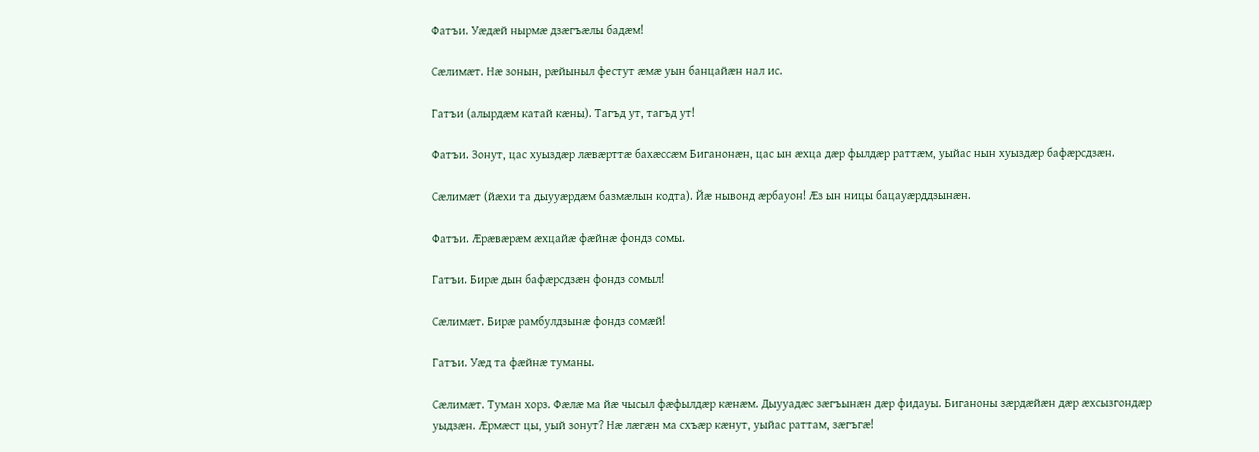Фатъи. Уæдæй нырмæ дзæгъæлы бадæм!

Сæлимæт. Нæ зонын, рæйыныл фестут æмæ уын банцайæн нал ис.

Гатъи (алырдæм катай кæны). Тагъд ут, тагъд ут!

Фатъи. Зонут, цас хуыздæр лæвæрттæ бахæссæм Биганонæн, цас ын æхца дæр фылдæр раттæм, уыйас нын хуыздæр бафæрсдзæн.

Сæлимæт (йæхи та дыууæрдæм базмæлын кодта). Йæ нывонд æрбауон! Æз ын ницы бацауæрддзынæн.

Фатъи. Æрæвæрæм æхцайæ фæйнæ фондз сомы.

Гатъи. Бирæ дын бафæрсдзæн фондз сомыл!

Сæлимæт. Бирæ рамбулдзынæ фондз сомæй!

Гатъи. Уæд та фæйнæ туманы.

Сæлимæт. Туман хорз. Фæлæ ма йæ чысыл фæфылдæр кæнæм. Дыууадæс зæгъынæн дæр фидауы. Биганоны зæрдæйæн дæр æхсызгондæр уыдзæн. Æрмæст цы, уый зонут? Нæ лæгæн ма схъæр кæнут, уыйас раттам, зæгъгæ!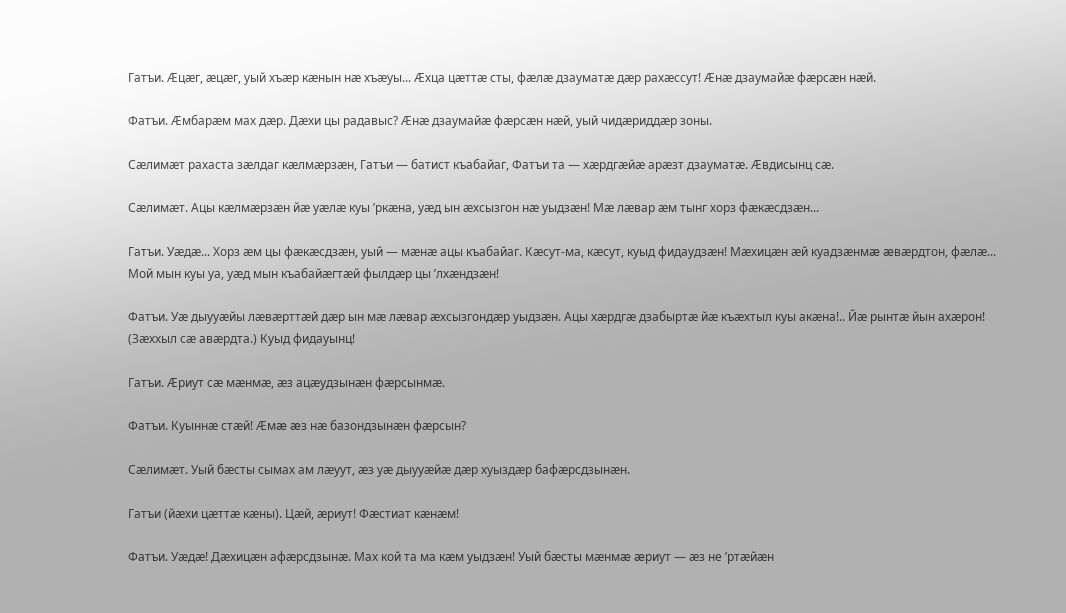Гатъи. Æцæг, æцæг, уый хъæр кæнын нæ хъæуы... Æхца цæттæ сты, фæлæ дзауматæ дæр рахæссут! Æнæ дзаумайæ фæрсæн нæй.

Фатъи. Æмбарæм мах дæр. Дæхи цы радавыс? Æнæ дзаумайæ фæрсæн нæй, уый чидæриддæр зоны.

Сæлимæт рахаста зæлдаг кæлмæрзæн, Гатъи — батист къабайаг, Фатъи та — хæрдгæйæ арæзт дзауматæ. Æвдисынц сæ.

Сæлимæт. Ацы кæлмæрзæн йæ уæлæ куы ’ркæна, уæд ын æхсызгон нæ уыдзæн! Мæ лæвар æм тынг хорз фæкæсдзæн...

Гатъи. Уæдæ... Хорз æм цы фæкæсдзæн, уый — мæнæ ацы къабайаг. Кæсут-ма, кæсут, куыд фидаудзæн! Мæхицæн æй куадзæнмæ æвæрдтон, фæлæ... Мой мын куы уа, уæд мын къабайæгтæй фылдæр цы ’лхæндзæн!

Фатъи. Уæ дыууæйы лæвæрттæй дæр ын мæ лæвар æхсызгондæр уыдзæн. Ацы хæрдгæ дзабыртæ йæ къæхтыл куы акæна!.. Йæ рынтæ йын ахæрон! (Зæххыл сæ авæрдта.) Куыд фидауынц!

Гатъи. Æриут сæ мæнмæ, æз ацæудзынæн фæрсынмæ.

Фатъи. Куыннæ стæй! Æмæ æз нæ базондзынæн фæрсын?

Сæлимæт. Уый бæсты сымах ам лæуут, æз уæ дыууæйæ дæр хуыздæр бафæрсдзынæн.

Гатъи (йæхи цæттæ кæны). Цæй, æриут! Фæстиат кæнæм!

Фатъи. Уæдæ! Дæхицæн афæрсдзынæ. Мах кой та ма кæм уыдзæн! Уый бæсты мæнмæ æриут — æз не ’ртæйæн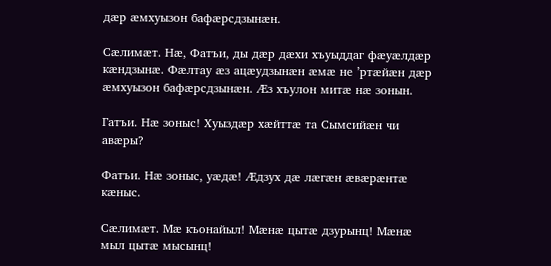дæр æмхуызон бафæрсдзынæн.

Сæлимæт. Нæ, Фатъи, ды дæр дæхи хъуыддаг фæуæлдæр кæндзынæ. Фæлтау æз ацæудзынæн æмæ не ’ртæйæн дæр æмхуызон бафæрсдзынæн. Æз хъулон митæ нæ зонын.

Гатъи. Нæ зоныс! Хуыздæр хæйттæ та Сымсийæн чи авæры?

Фатъи. Нæ зоныс, уæдæ! Æдзух дæ лæгæн æвæрæнтæ кæныс.

Сæлимæт. Мæ къонайыл! Мæнæ цытæ дзурынц! Мæнæ мыл цытæ мысынц!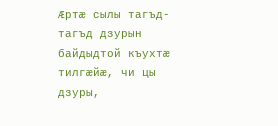Æртæ сылы тагъд-тагъд дзурын байдыдтой къухтæ тилгæйæ, чи цы дзуры,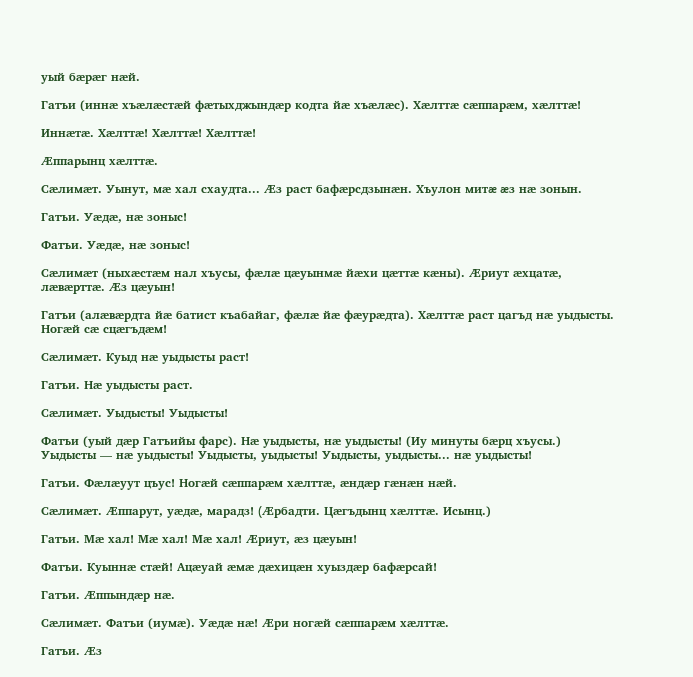уый бæрæг нæй.

Гатъи (иннæ хъæлæстæй фæтыхджындæр кодта йæ хъæлæс). Хæлттæ сæппарæм, хæлттæ!

Иннæтæ. Хæлттæ! Хæлттæ! Хæлттæ!

Æппарынц хæлттæ.

Сæлимæт. Уынут, мæ хал схаудта... Æз раст бафæрсдзынæн. Хъулон митæ æз нæ зонын.

Гатъи. Уæдæ, нæ зоныс!

Фатъи. Уæдæ, нæ зоныс!

Сæлимæт (ныхæстæм нал хъусы, фæлæ цæуынмæ йæхи цæттæ кæны). Æриут æхцатæ, лæвæрттæ. Æз цæуын!

Гатъи (алæвæрдта йæ батист къабайаг, фæлæ йæ фæурæдта). Хæлттæ раст цагъд нæ уыдысты. Ногæй сæ сцæгъдæм!

Сæлимæт. Куыд нæ уыдысты раст!

Гатъи. Нæ уыдысты раст.

Сæлимæт. Уыдысты! Уыдысты!

Фатъи (уый дæр Гатъийы фарс). Нæ уыдысты, нæ уыдысты! (Иу минуты бæрц хъусы.) Уыдысты — нæ уыдысты! Уыдысты, уыдысты! Уыдысты, уыдысты... нæ уыдысты!

Гатъи. Фæлæуут цъус! Ногæй сæппарæм хæлттæ, æндæр гæнæн нæй.

Сæлимæт. Æппарут, уæдæ, марадз! (Æрбадти. Цæгъдынц хæлттæ. Исынц.)

Гатъи. Мæ хал! Мæ хал! Мæ хал! Æриут, æз цæуын!

Фатъи. Куыннæ стæй! Ацæуай æмæ дæхицæн хуыздæр бафæрсай!

Гатъи. Æппындæр нæ.

Сæлимæт. Фатъи (иумæ). Уæдæ нæ! Æри ногæй сæппарæм хæлттæ.

Гатъи. Æз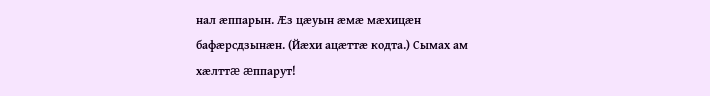нал æппарын. Æз цæуын æмæ мæхицæн бафæрсдзынæн. (Йæхи ацæттæ кодта.) Сымах ам хæлттæ æппарут!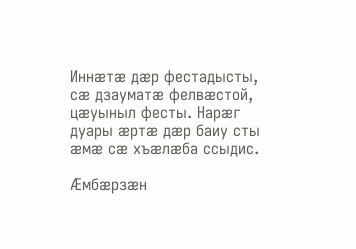Иннæтæ дæр фестадысты, сæ дзауматæ фелвæстой, цæуыныл фесты. Нарæг дуары æртæ дæр баиу сты æмæ сæ хъæлæба ссыдис.

Æмбæрзæн